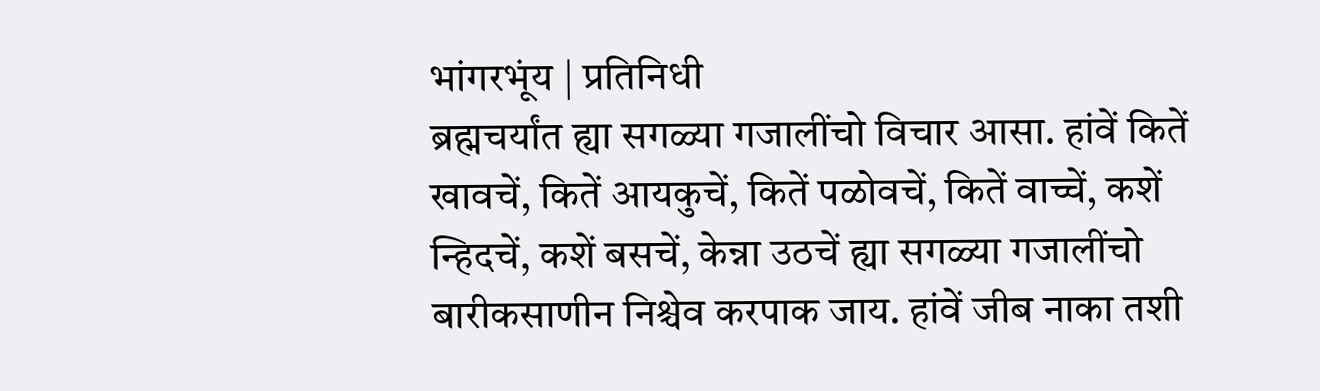भांगरभूंय | प्रतिनिधी
ब्रह्मचर्यांत ह्या सगळ्या गजालींचो विचार आसा. हांवें कितें खावचें, कितें आयकुचें, कितें पळोवचें, कितें वाच्चें, कशें न्हिदचें, कशें बसचें, केन्ना उठचें ह्या सगळ्या गजालींचो बारीकसाणीन निश्चेव करपाक जाय. हांवें जीब नाका तशी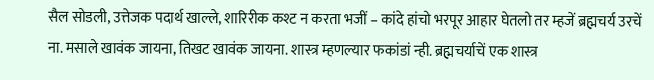सैल सोडली, उत्तेजक पदार्थ खाल्ले, शारिरीक कश्ट न करता भजीं – कांदे हांचो भरपूर आहार घेतलो तर म्हजें ब्रह्मचर्य उरचें ना. मसाले खावंक जायना, तिखट खावंक जायना. शास्त्र म्हणल्यार फकांडां न्ही. ब्रह्मचर्याचें एक शास्त्र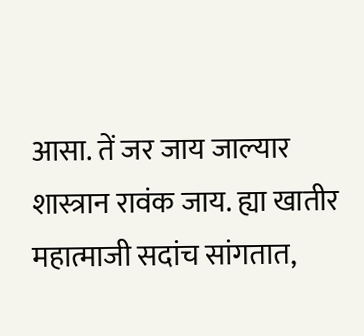आसा. तें जर जाय जाल्यार शास्त्रान रावंक जाय. ह्या खातीर महात्माजी सदांच सांगतात,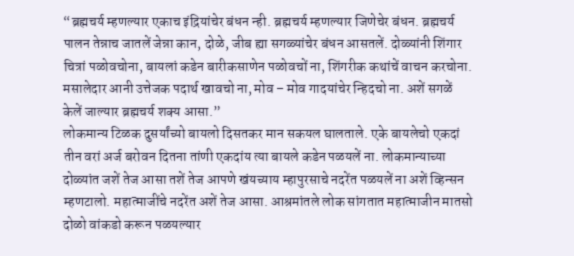“ब्रह्मचर्य म्हणल्यार एकाच इंद्रियांचेर बंधन न्ही. ब्रह्मचर्य म्हणल्यार जिणेचेर बंधन. ब्रह्मचर्य पालन तेन्नाच जातलें जेन्ना कान, दोळे, जीब ह्या सगळ्यांचेर बंधन आसतलें. दोळ्यांनी शिंगार चित्रां पळोवचोना, बायलां कडेन बारीकसाणेन पळोवचों ना, शिंगरीक कथांचें वाचन करचोना. मसालेदार आनी उत्तेजक पदार्थ खावचो ना, मोव – मोव गादयांचेर न्हिदचो ना. अशें सगळें केलें जाल्यार ब्रह्मचर्य शक्य आसा.”
लोकमान्य टिळक दुसर्यांच्यो बायलो दिसतकर मान सकयल घालताले. एके बायलेचो एकदां तीन वरां अर्ज बरोवन दितना तांणी एकदांय त्या बायले कडेन पळयलें ना. लोकमान्याच्या दोळ्यांत जशें तेज आसा तशें तेज आपणे खंयच्याय म्हापुरसाचे नदरेंत पळयलें ना अशें व्हिन्सन म्हणटालो. महात्माजींचे नदरेंत अशें तेज आसा. आश्रमांतले लोक सांगतात महात्माजीन मातसो दोळो वांकडो करून पळयल्यार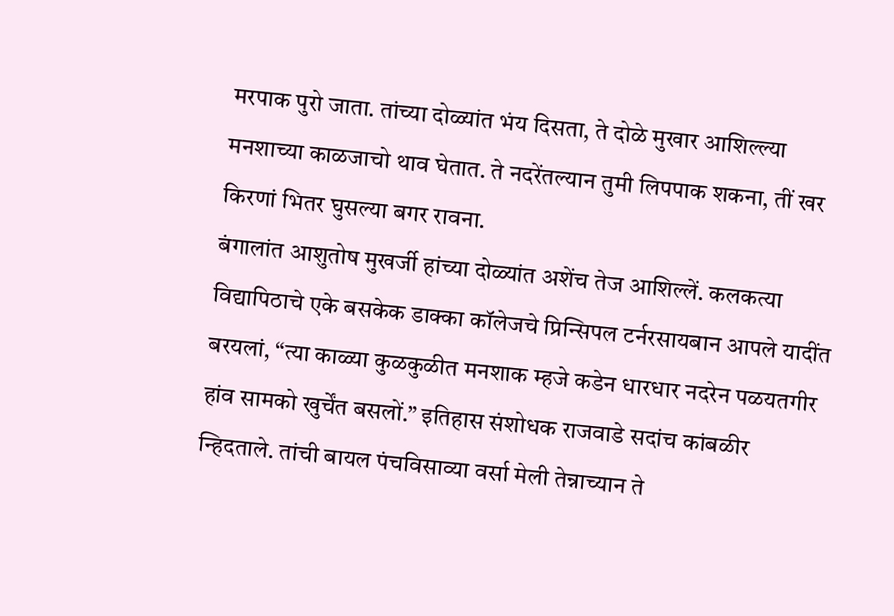मरपाक पुरो जाता. तांच्या दोळ्यांत भंय दिसता, ते दोळे मुखार आशिल्ल्या मनशाच्या काळजाचो थाव घेतात. ते नदरेंतल्यान तुमी लिपपाक शकना, तीं खर किरणां भितर घुसल्या बगर रावना.
बंगालांत आशुतोष मुखर्जी हांच्या दोळ्यांत अशेंच तेज आशिल्लें. कलकत्या विद्यापिठाचे एके बसकेक डाक्का कॉलेजचे प्रिन्सिपल टर्नरसायबान आपले यादींत बरयलां, “त्या काळ्या कुळकुळीत मनशाक म्हजे कडेन धारधार नदरेन पळयतगीर हांव सामको खुर्चेंत बसलों.” इतिहास संशोधक राजवाडे सदांच कांबळीर न्हिदताले. तांची बायल पंचविसाव्या वर्सा मेली तेन्नाच्यान ते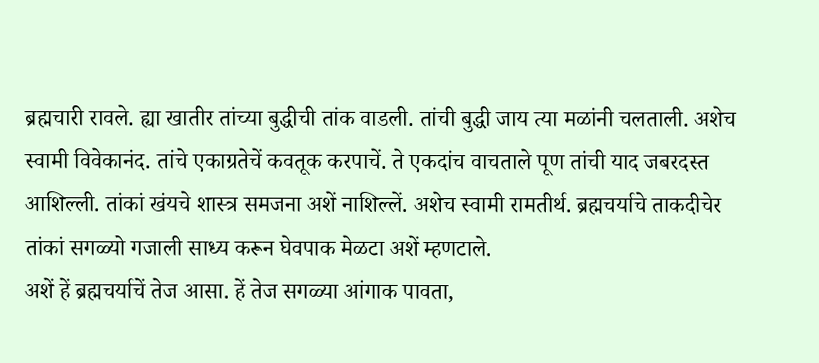ब्रह्मचारी रावले. ह्या खातीर तांच्या बुद्धीची तांक वाडली. तांची बुद्धी जाय त्या मळांनी चलताली. अशेच स्वामी विवेकानंद. तांचे एकाग्रतेचें कवतूक करपाचें. ते एकदांच वाचताले पूण तांची याद जबरदस्त आशिल्ली. तांकां खंयचे शास्त्र समजना अशें नाशिल्लें. अशेच स्वामी रामतीर्थ. ब्रह्मचर्याचे ताकदीचेर तांकां सगळ्यो गजाली साध्य करून घेवपाक मेळटा अशें म्हणटाले.
अशें हें ब्रह्मचर्याचें तेज आसा. हें तेज सगळ्या आंगाक पावता,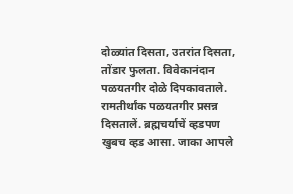दोळ्यांत दिसता, उतरांत दिसता, तोंडार फुलता. विवेकानंदान पळयतगीर दोळे दिपकावताले. रामतीर्थांक पळयतगीर प्रसन्न दिसतालें. ब्रह्मचर्याचें व्हडपण खुबच व्हड आसा. जाका आपले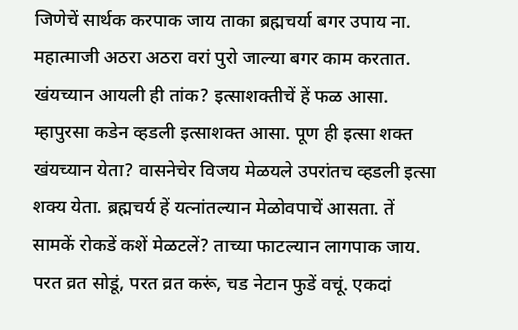जिणेचें सार्थक करपाक जाय ताका ब्रह्मचर्या बगर उपाय ना. महात्माजी अठरा अठरा वरां पुरो जाल्या बगर काम करतात. खंयच्यान आयली ही तांक? इत्साशक्तीचें हें फळ आसा. म्हापुरसा कडेन व्हडली इत्साशक्त आसा. पूण ही इत्सा शक्त खंयच्यान येता? वासनेचेर विजय मेळयले उपरांतच व्हडली इत्सा शक्य येता. ब्रह्मचर्य हें यत्नांतल्यान मेळोवपाचें आसता. तें सामकें रोकडें कशें मेळटलें? ताच्या फाटल्यान लागपाक जाय. परत व्रत सोडूं, परत व्रत करूं, चड नेटान फुडें वचूं. एकदां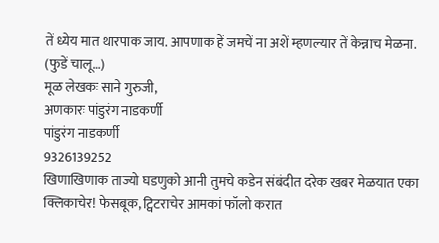तें ध्येय मात थारपाक जाय. आपणाक हें जमचें ना अशें म्हणल्यार तें केन्नाच मेळना.
(फुडें चालू…)
मूळ लेखकः साने गुरुजी,
अणकारः पांडुरंग नाडकर्णी
पांडुरंग नाडकर्णी
9326139252
खिणाखिणाक ताज्यो घडणुको आनी तुमचे कडेन संबंदीत दरेक खबर मेळयात एका क्लिकाचेर! फेसबूक, ट्विटराचेर आमकां फॉलो करात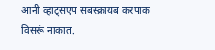आनी व्हाट्सएप सबस्क्रायब करपाक विसरूं नाकात.